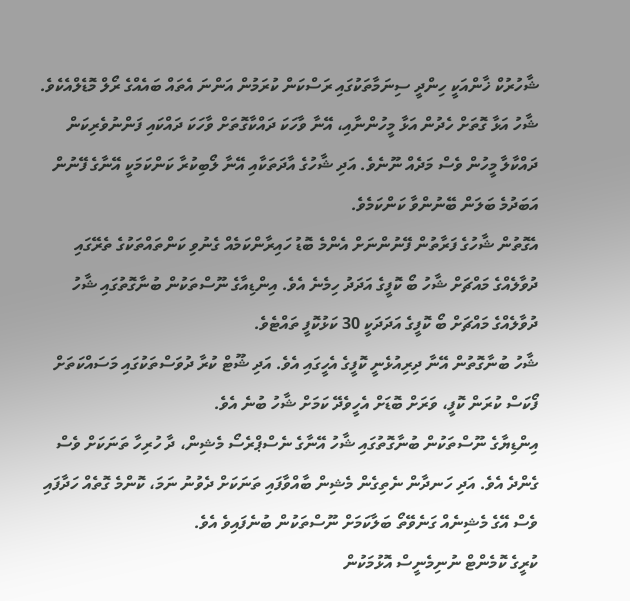ޝާހުރުކް ޚާންއަކީ ހިންދީ ސިނަމާތަކުގައި ރަސްކަން ކުރަމުން އަންނަ އެތައް ބައެއްގެ ރޯލް މޮޑެލްއެކެވެ.
ޝާހު އަޅާ ގޮތަށް ހެދުން އަޅާ މީހުންނާއި، އޭނާ ވާހަކަ ދައްކާގޮތަށް ވާހަކަ ދައްކައި ފަންނުވެރިކަން ދައްކާލާ މީހުން ވެސް މަދެއް ނޫނެވެ. އަދި ޝާހުގެ އާދަތަކާއި އޭނާ ލޯބިކުރާ ކަންކަމަކީ އޭނާގެ ފޭނުން އަބަދުމެ ބަލަން ބޭނުންވާ ކަންކަމެވެ.
އެގޮތުން ޝާހުގެ ފަރާތުން ފޭނުންނަށް އެންމެ ބޮޑު ހައިރާންކަމެއް ގެނުވި ކަންތައްތަކުގެ ތެރޭގައި ދުވާލެއްގެ މައްޗަށް ޝާހު ބޯ ކޮފީގެ އަދަދު ހިމެނެ އެވެ. އިންޑިއާގެ ނޫސްތަކުން ބުނާގޮތުގައި ޝާހު ދުވާލެއްގެ މައްޗަށް ބޯ ކޮފީގެ އަދަދަކީ 30 ކަޅުކޮފީ ތައްޓެވެ.
ޝާހު ބުނާގޮތުން އޭނާ ދިރިއުޅެނީ ކޮފީގެ އެހީގައި އެވެ. އަދި ޝޫޓް ކުރާ ދުވަސްތަކުގައި މަސައްކަތަށް ފޯކަސް ކުރަން ކޮފީ، ވަރަށް ބޮޑަށް އެހީވެދޭ ކަމަށް ޝާހު ބުނެ އެވެ.
އިންޑިޔާގެ ނޫސްތަކުން ބުނާގޮތުގައި ޝާހު އޭނާގެ ނެސްޕްރެސޯ މެޝިން، ދާ ހުރިހާ ތަނަކަށް ވެސް ގެންދެ އެވެ. އަދި ހަނދާން ނެތިގެން މެޝިން ބާއްވާފައި ތަނަކަށް ދެވުނު ނަމަ، ކޮންމެ ގޮތެއް ހަދާފައި ވެސް އޭގެ މެޝިނެއް ގަނެވޭތޯ ބަލާކަމަށް ނޫސްތަކުން ބުނެފައިވެ އެވެ.
ކުރީގެ ކޮމެންޓް ނުނިމެނީސް އޮޅުމަކުން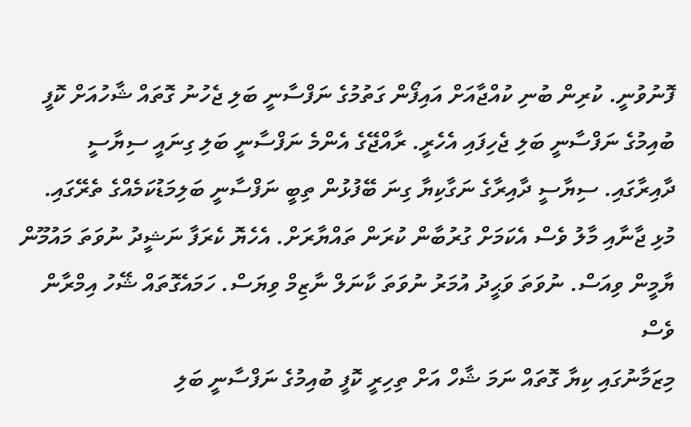ފޮނުވުނީ. ކުރިން ބުނި ކުއްޖާއަށް އައިފޯން ގަތުމުގެ ނަފްސާނީ ބަލި ޖެހުނު ގޮތައް ޝާހުއަށް ކޮފީ ބުއިމުގެ ނަފްސާނީ ބަލި ޖެހިފައި އެހެރީ. ރާއްޖޭގެ އެންމެ ނަފްސާނީ ބަލި ގިނައީ ސިޔާސީ ދާއިރާގައި. ސިޔާސީ ދާއިރާގެ ނަގާކިޔާ ގިނަ ބޭފުޅުން ތިބީ ނަފްސާނީ ބަލިމަޑުކަމެއްގެ ތެރޭގައި. މުޅި ޖާނާއި މާލު ވެސް އެކަމަށް ގުރުބާން ކުރަން ތައްޔާރަށް. އެހެޔޮ ކެރަފާ ނަޝީދު ނުވަތަ މައުމޫން ޔާމީން ވިއަސް. ނުވަތަ ވަޙީދު އުމަރު ނުވަތަ ކާނަލް ނާޒިމް ވިޔަސް. ހަމައެގޮތައް ޝޭހު އިމްރާން ވެސް
މިޒަމާނުގައި ކިޔާ ގޮތައް ނަމަ ޝާހް އަށް ތިހިރީ ކޮފީ ބުއިމުގެ ނަފްސާނީ ބަލި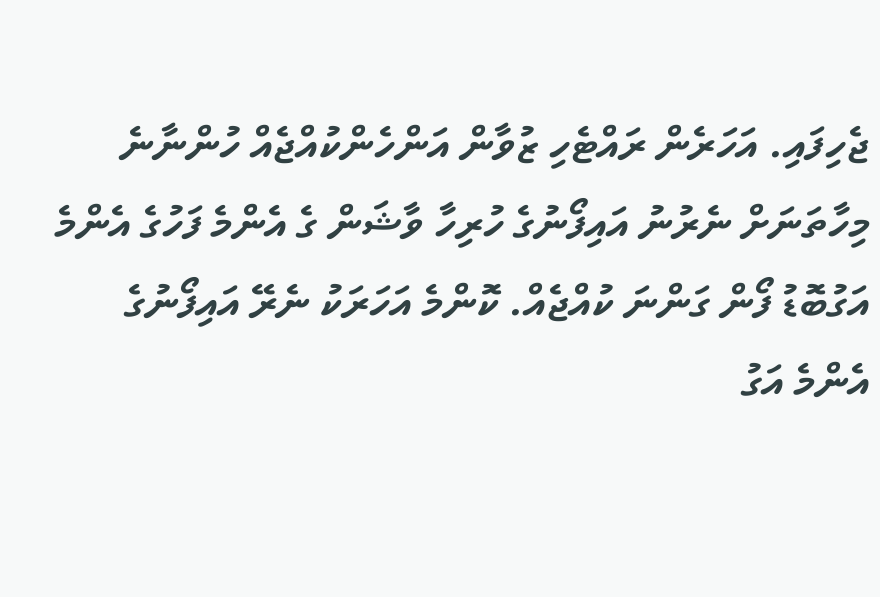ޖެހިފައި. އަހަރެން ރައްޓެހި ޒުވާން އަންހެންކުއްޖެއް ހުންނާނެ މިހާތަނަށް ނެރުނު އައިފޯނުގެ ހުރިހާ ވާޝަން ގެ އެންމެ ފަހުގެ އެންމެ އަގުބޮޑު ފޯން ގަންނަ ކުއްޖެއް. ކޮންމެ އަހަރަކު ނެރޭ އައިފޯނުގެ އެންމެ އަގު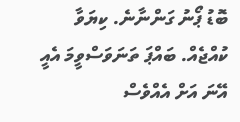ބޮޑު ޕޯނު ގަންނާނެ. ކިޔަވާ ކުއްޖެއް. ބައްޕަ ތަނަވަސްވީމަ އެއީ އޭނަ އަށް އެއްވެސް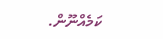ކަމެއްނޫން.